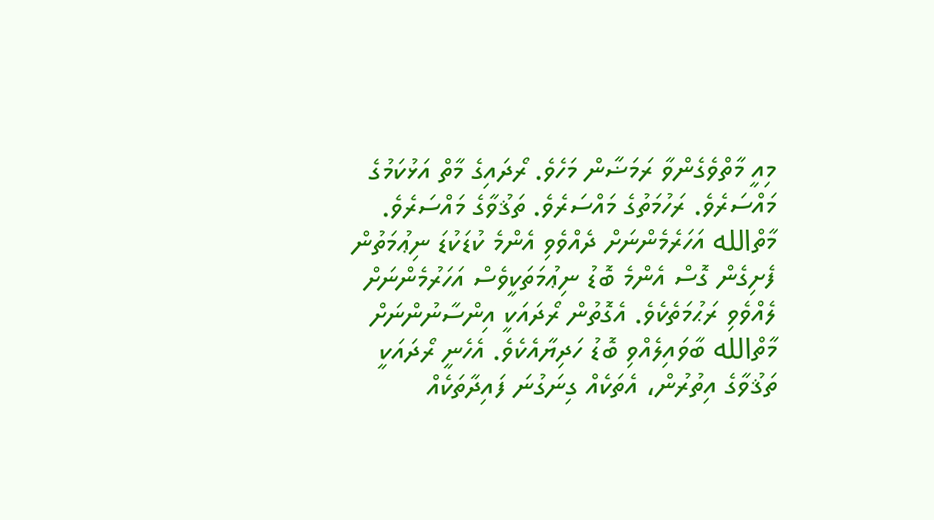މިއީ މާތްވެގެންވާ ރަމަޟާން މަހެވެ. ރޯދައިގެ މާތް އަޅުކަމުގެ މައްސަރެވެ. ރަހުމަތުގެ މައްސަރެވެ. ތަޤުވާގެ މައްސަރެވެ. މާތްالله އަހަރެމެންނަށް ދެއްވެވި އެންމެ ކުޑަކުޑަ ނިޢުމަތުން ފެށިގެން ގޮސް އެންމެ ބޮޑު ނިޢުމަތަކީވެސް އަހަރުމެންނަށް ލެއްވެވި ރަޙުމަތެކެވެ. އެގޮތުން ރޯދައަކީ އިންސާނުންނަށް މާތްالله ބާވައިލެއްވި ބޮޑު ހަދިޔާއެކެވެ. އެހެނީ ރޯދައަކީ ތަޤުވާގެ އިތުރުން، އެތަކެއް ގިނަގުނަ ފައިދާތަކެއް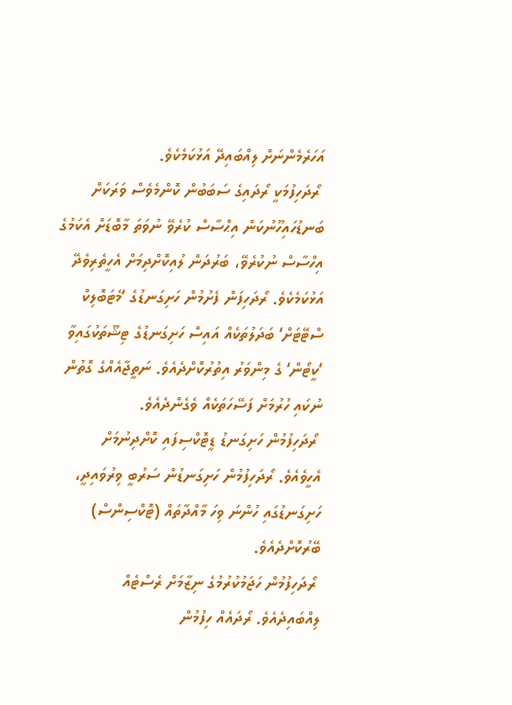އަހަރެމެންނަށް ލިއްބައިދޭ އަޅުކަމެކެވެ.
 ރޯދަހިފުމަކީ ރޯދައިގެ ސަބަބުން ކޮންމެވެސް ވަރަކަށް ބަނޑުހައިހޫނުކަން އިޙްސާސް ކުރެވޭ ނުވަތަ މާބޮޑަށް އެކަމުގެ އިހްސާސް ނުކުރެވޭ، ބަރުދަން ލުއިކޮށްދިމަށް އެހީތެރިވެދޭ އަޅުކަމެކެވެ. ރޯދަހިފަން ފެށުމުން ހަށިގަނޑުގެ ‘މެޓަބޮލިކް ސްޓޭޓަށް‘ ބަދަލުތަކެއް އައިސް ހަށިގަނޑުގެ ޓިޝޫތަކުގައިވާ ‘ކީޓޯން‘ ގެ މިންވަރު އިތުރުކޮށްދެއެވެ. ނަތީޖާއެއްގެ ގޮތުން ނުކައި ހުރުމަށް ފަސޭހަތަކެއް ވެގެންދެއެވެ.
 ރޯދަހިފުމުން ހަށިގަނޑު ޑީޓޮކްސިފައި ކޮށްދިނުމަށް އެހީވެއެވެ. ރޯދަހިފުމުން ހަށިގަނޑުން ސަރުބީ ވިރުވައިދީ، ހަށިގަނޑުގައި ހުންނަ ވިހަ މާއްދާތައް (ޓޮކްސިންސް) ބޭރުކޮށްދެއެވެ.
 ރޯދަހިފުމުން ހަޖަމުކުރުމުގެ ނިޒާމަށް ރެސްޓެއް ލިއްބައިދެއެވެ. ރޯދައެއް ހިފުމުން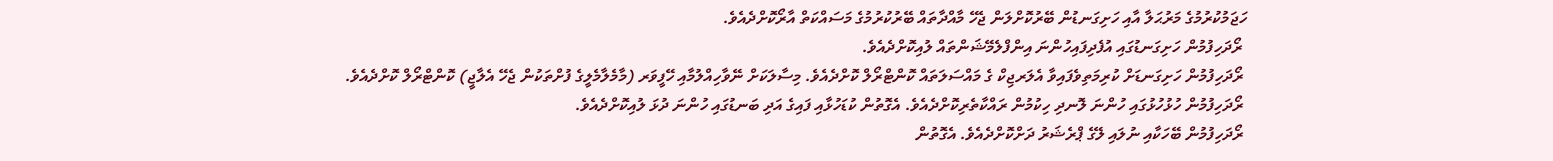ހަޖަމުކުރުމުގެ މަރުޙަލާ އާއި ހަށިގަނޑުން ބޭރުކޮށްލަން ޖެހޭ މާއްދާތައް ބޭރުކުރުމުގެ މަސައްކަތް އާރޯކޮށްދެއެވެ.
 ރޯދަހިފުމުން ހަށިގަނޑުގައި އުފެދިފައިހުންނަ އިންފްލެމޭޝަންތައް ލުއިކޮށްދެއެވެ.
 ރޯދަހިފުމުން ހަށިގަނޑަށް ކުރިމަތިވެފައިވާ އެލަރޖިކް ގެ މައްސަލަތައް ކޮންޓްރޯލް ކޮށްދެއެވެ. މިސާލަކަށް ނޭވާހިއްލުމާއި ހޭފީވަރ (މާމެލާމެލީގެ ފުށްތަކުން ޖެހޭ އެލާޖީ) ކޮންޓްރޯލް ކޮށްދެއެވެ.
 ރޯދަހިފުމުން ހުޅުހުޅުގައި ހުންނަ ލޮނދި ހިކުމުން ރައްކާތެރިކޮށްދެއެވެ. އެގޮތުން ކުޑަހުޅާއި ފައިގެ އަދި ބަނޑުގައި ހުންނަ ދުޅަ ލުއިކޮށްދެއެވެ.
 ރޯދަހިފުމުން ބޭހަކާއި ނުލައި ލޭގެ ޕްރެޝަރު ދަށްކޮށްދެއެވެ. އެގޮތުން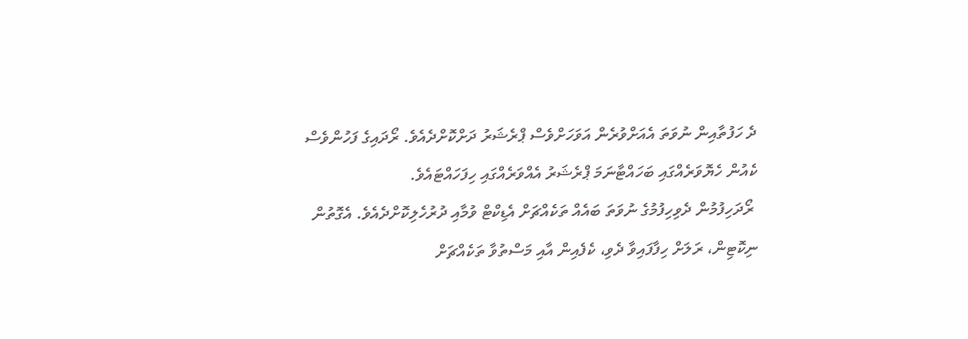ދެ ހަފުތާއިން ނުވަތަ އެއަށްވުރެން އަވަހަށްވެސް ޕްރެޝަރު ދަށްކޮށްދެއެވެ. ރޯދައިގެ ފަހުންވެސް ކެއުން ހެޔޮވަރެއްގައި ބަހައްޓާނަމަ ޕްރެޝަރު އެއްވަރެއްގައި ހިފަހައްޓައެވެ.
 ރޯދަހިފުމުން ދެވިހިފުމުގެ ނުވަތަ ބައެއް ތަކެއްޗަށް އެޑިކްޓް ވުމާއި ދުރުހެލިކޮށްދެއެވެ. އެގޮތުން ނިކޮޓިން، ރަލަށް ހިފާފައިވާ ދެވި، ކެފެއިން އާއި މަސްތުވާ ތަކެއްޗަށް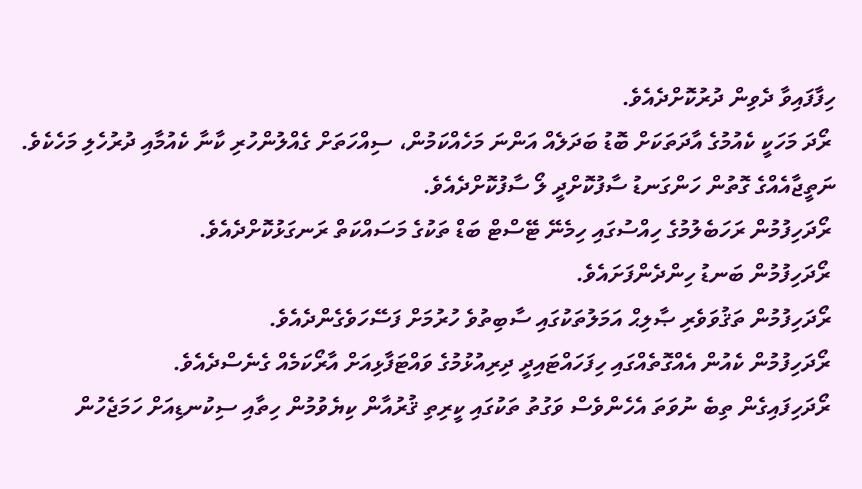ހިފާފައިވާ ދެވިން ދުރުކޮށްދެއެވެ.
 ރޯދަ މަހަކީ ކެއުމުގެ އާދަތަކަށް ބޮޑު ބަދަލެއް އަންނަ މަހެއްކަމުން، ސިއްހަތަށް ގެއްލުންހުރި ކާނާ ކެއުމާއި ދުރުހެލި މަހެކެވެ. ނަތީޖާއެއްގެ ގޮތުން ހަންގަނޑު ސާފުކޮށްދީ ލޯ ސާފުކޮށްދެއެވެ.
 ރޯދަހިފުމުން ރަހަބެލުމުގެ ހިއްސުގައި ހިމެނޭ ޓޭސްޓް ބަޑް ތަކުގެ މަސައްކަތް ރަނގަޅުކޮށްދެއެވެ.
 ރޯދަހިފުމުން ބަނޑު ހިންދެންފަށައެވެ.
 ރޯދަހިފުމުން ތަޤުވަވެރި ޞާލިޙް އަމަލުތަކުގައި ސާބިތުވެ ހުރުމަށް ފަސޭހަވެގެންދެއެވެ.
 ރޯދަހިފުމުން ކެއުން އެއްގޮތެއްގައި ހިފަހައްޓައިދީ ދިރިއުޅުމުގެ ވައްޓަފާޅިއަށް އާރޯކަމެއް ގެނެސްދެއެވެ.
 ރޯދަހިފައިގެން ތިބެ ނުވަތަ އެހެންވެސް ވަގުތު ތަކުގައި ކީރިތި ޤުރުއާން ކިޔެވުމުން ހިތާއި ސިކުނޑިއަށް ހަމަޖެހުން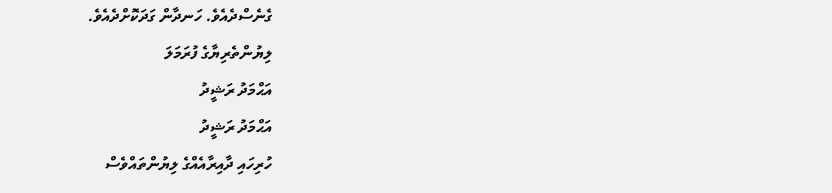ގެނެސްދެއެވެ. ހަނދާން ގަދަކޮށްދެއެވެ.
ލިޔުންތެރިޔާގެ ފުރަމަލަ
އަޙްމަދު ރަޝީދު
އަޙްމަދު ރަޝީދު
ހުރިހައި ދާއިރާއެއްގެ ލިޔުންތައްވެސް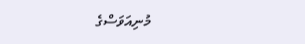މުނިއަވަސްގެ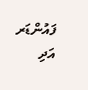ފައުންޑަރ އަދި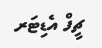ޗީފް އެޑިޓަރ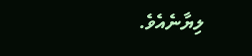ލިޔާނެއެވެ.